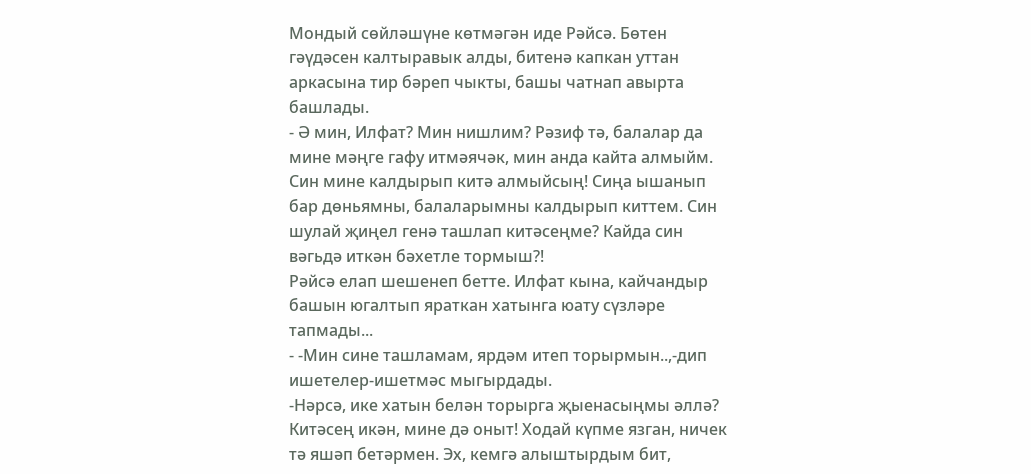Мондый сөйләшүне көтмәгән иде Рәйсә. Бөтен гәүдәсен калтыравык алды, битенә капкан уттан аркасына тир бәреп чыкты, башы чатнап авырта башлады.
- Ә мин, Илфат? Мин нишлим? Рәзиф тә, балалар да мине мәңге гафу итмәячәк, мин анда кайта алмыйм. Син мине калдырып китә алмыйсың! Сиңа ышанып бар дөньямны, балаларымны калдырып киттем. Син шулай җиңел генә ташлап китәсеңме? Кайда син вәгьдә иткән бәхетле тормыш?!
Рәйсә елап шешенеп бетте. Илфат кына, кайчандыр башын югалтып яраткан хатынга юату сүзләре тапмады...
- -Мин сине ташламам, ярдәм итеп торырмын..,-дип ишетелер-ишетмәс мыгырдады.
-Нәрсә, ике хатын белән торырга җыенасыңмы әллә? Китәсең икән, мине дә оныт! Ходай күпме язган, ничек тә яшәп бетәрмен. Эх, кемгә алыштырдым бит,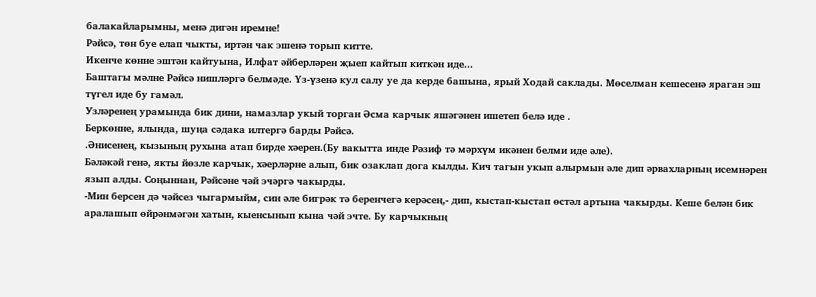балакайларымны, менә дигән иремне!
Рәйсә, төн буе елап чыкты, иртән чак эшенә торып китте.
Икенче көнне эштән кайтуына, Илфат әйберләрен җыеп кайтып киткән иде...
Баштагы мәлне Рәйсә нишләргә белмәде. Үз-үзенә кул салу уе да керде башына, ярый Ходай саклады. Мөселман кешесенә яраган эш түгел иде бу гамәл.
Узләренең урамында бик дини, намазлар укый торган Әсма карчык яшәгәнен ишетеп белә иде .
Беркөнне, ялында, шуңа сәдака илтергә барды Рәйсә.
.Әнисенең, кызының рухына атап бирде хәерен.(Бу вакытта инде Рәзиф тә мәрхүм икәнен белми иде әле).
Бәләкәй генә, якты йөзле карчык, хәерләрне алып, бик озаклап дога кылды. Кич тагын укып алырмын әле дип әрвахларның исемнәрен язып алды. Соңыннан, Рәйсәне чәй эчәргә чакырды.
-Мин берсен дә чәйсез чыгармыйм, син әле бигрәк тә беренчегә керәсең,- дип, кыстап-кыстап өстәл артына чакырды. Кеше белән бик аралашып өйрәнмәгән хатын, кыенсынып кына чәй эчте. Бу карчыкның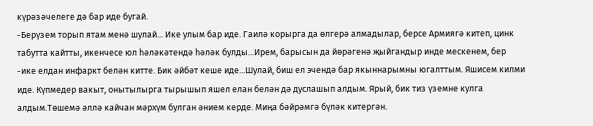күрәзәчелеге дә бар иде бугай.
-Берүзем торып ятам менә шулай... Ике улым бар иде. Гаилә корырга да өлгерә алмадылар, берсе Армиягә китеп, цинк табутта кайтты, икенчесе юл һәләкәтендә һәләк булды...Ирем, барысын да йөрәгенә җыйгандыр инде мескенем, бер -ике елдан инфаркт белән китте. Бик әйбәт кеше иде...Шулай, биш ел эчендә бар якыннарымны югалттым. Яшисем килми иде. Күпмедер вакыт, онытылырга тырышып яшел елан белән дә дуслашып алдым. Ярый, бик тиз үземне кулга алдым.Төшемә әллә кайчан мәрхүм булган әнием керде. Миңа бәйрәмгә бүләк китергән.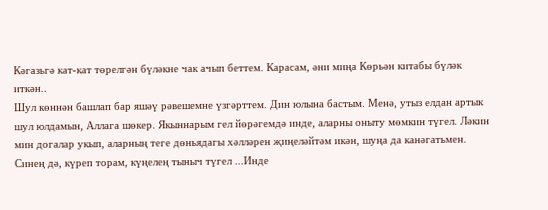Кәгазьгә кат-кат төрелгән бүләкне чак ачып беттем. Карасам, әни миңа Көрьән китабы бүләк иткән..
Шул көннән башлап бар яшәү рәвешемне үзгәрттем. Дин юлына бастым. Менә, утыз елдан артык шул юлдамын, Аллага шөкер. Якыннарым гел йөрәгемдә инде, аларны оныту мөмкин түгел. Ләкин мин догалар укып, аларның теге дөньядагы хәлләрен җиңеләйтәм икән, шуңа да канәгатьмен. Синең дә, күреп торам, күңелең тыныч түгел ...Инде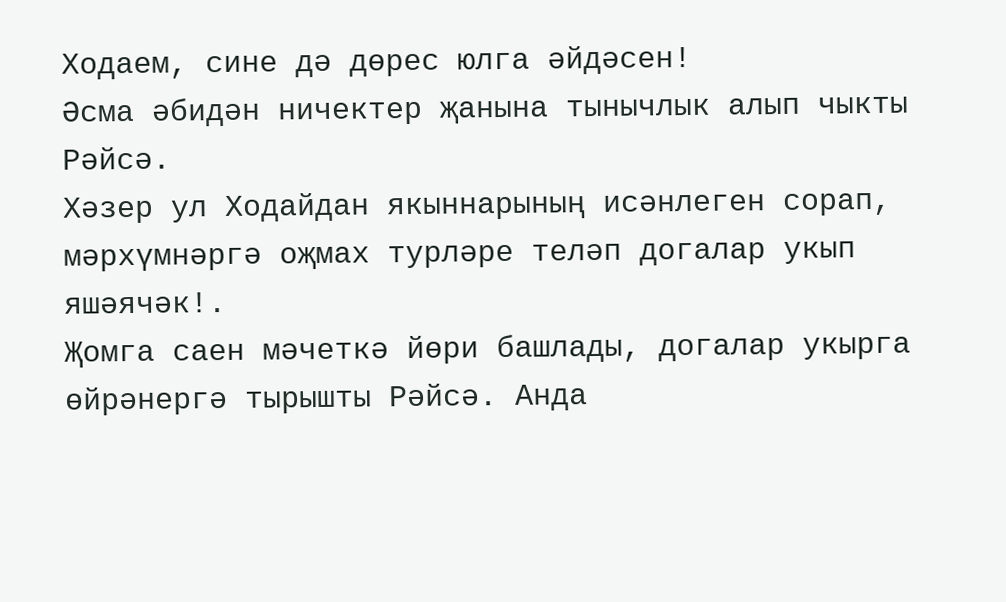Ходаем, сине дә дөрес юлга әйдәсен!
Әсма әбидән ничектер җанына тынычлык алып чыкты Рәйсә.
Хәзер ул Ходайдан якыннарының исәнлеген сорап, мәрхүмнәргә оҗмах турләре теләп догалар укып яшәячәк!.
Җомга саен мәчеткә йөри башлады, догалар укырга өйрәнергә тырышты Рәйсә. Анда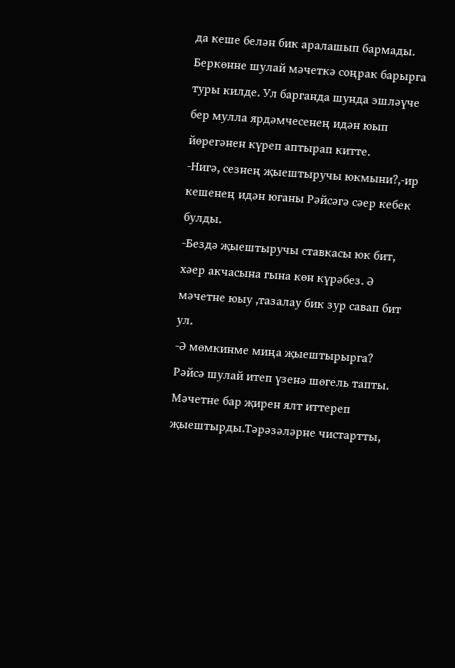да кеше белән бик аралашып бармады.
Беркөнне шулай мәчеткә соңрак барырга туры килде. Ул барганда шунда эшләүче бер мулла ярдәмчесенең идән юып йөрегәнен күреп аптырап китте.
-Нигә, сезнең җыештыручы юкмыни?,-ир кешенең идән юганы Рәйсәгә сәер кебек булды.
-Бездә җыештыручы ставкасы юк бит, хәер акчасына гына көн күрәбез. Ә мәчетне юыу ,тазалау бик зур савап бит ул.
-Ә мөмкинме миңа җыештырырга?
Рәйсә шулай итеп үзенә шөгель тапты. Мәчетне бар җирен ялт иттереп җыештырды.Тәрәзәләрне чистартты,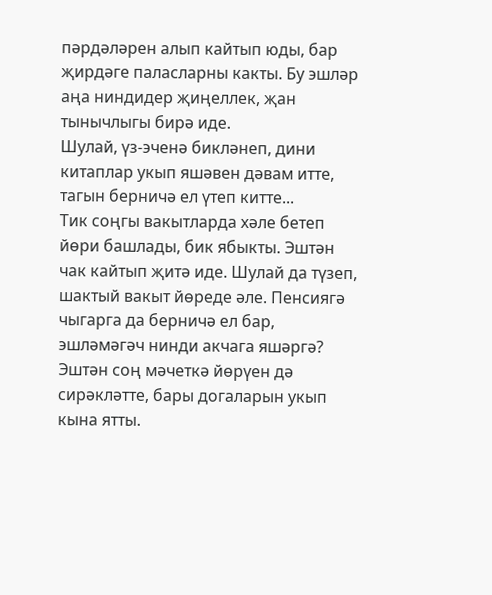пәрдәләрен алып кайтып юды, бар җирдәге паласларны какты. Бу эшләр аңа ниндидер җиңеллек, җан тынычлыгы бирә иде.
Шулай, үз-эченә бикләнеп, дини китаплар укып яшәвен дәвам итте, тагын берничә ел үтеп китте...
Тик соңгы вакытларда хәле бетеп йөри башлады, бик ябыкты. Эштән чак кайтып җитә иде. Шулай да түзеп, шактый вакыт йөреде әле. Пенсиягә чыгарга да берничә ел бар, эшләмәгәч нинди акчага яшәргә? Эштән соң мәчеткә йөрүен дә сирәкләтте, бары догаларын укып кына ятты.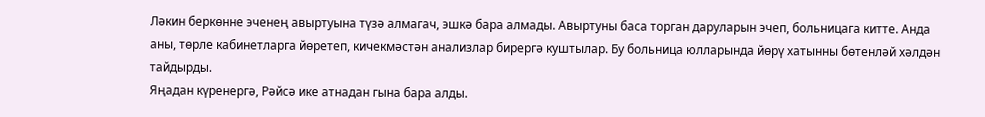Ләкин беркөнне эченең авыртуына түзә алмагач, эшкә бара алмады. Авыртуны баса торган даруларын эчеп, больницага китте. Анда аны, төрле кабинетларга йөретеп, кичекмәстән анализлар бирергә куштылар. Бу больница юлларында йөрү хатынны бөтенләй хәлдән тайдырды.
Яңадан күренергә, Рәйсә ике атнадан гына бара алды.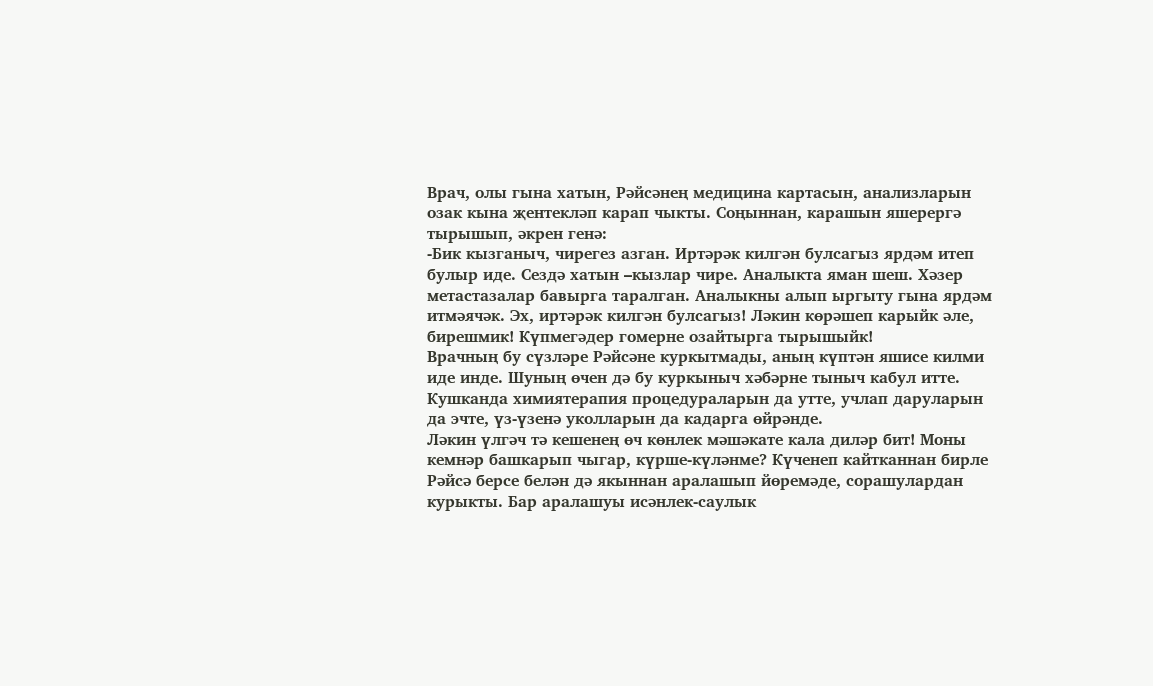Врач, олы гына хатын, Рәйсәнең медицина картасын, анализларын озак кына җентекләп карап чыкты. Соңыннан, карашын яшерергә тырышып, әкрен генә:
-Бик кызганыч, чирегез азган. Иртәрәк килгән булсагыз ярдәм итеп булыр иде. Сездә хатын –кызлар чире. Аналыкта яман шеш. Хәзер метастазалар бавырга таралган. Аналыкны алып ыргыту гына ярдәм итмәячәк. Эх, иртәрәк килгән булсагыз! Ләкин көрәшеп карыйк әле, бирешмик! Күпмегәдер гомерне озайтырга тырышыйк!
Врачның бу сүзләре Рәйсәне куркытмады, аның күптән яшисе килми иде инде. Шуның өчен дә бу куркыныч хәбәрне тыныч кабул итте. Кушканда химиятерапия процедураларын да утте, учлап даруларын да эчте, үз-үзенә уколларын да кадарга өйрәнде.
Ләкин үлгәч тә кешенең өч көнлек мәшәкате кала диләр бит! Моны кемнәр башкарып чыгар, күрше-күләнме? Күченеп кайтканнан бирле Рәйсә берсе белән дә якыннан аралашып йөремәде, сорашулардан курыкты. Бар аралашуы исәнлек-саулык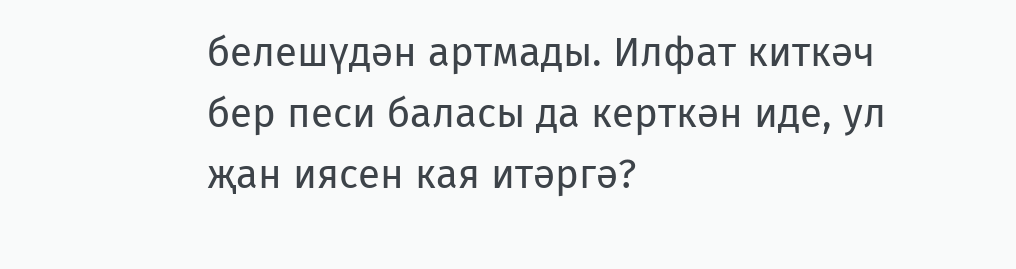белешүдән артмады. Илфат киткәч бер песи баласы да керткән иде, ул җан иясен кая итәргә?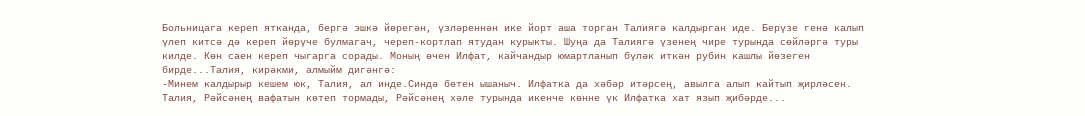Больницага кереп ятканда, бергә эшкә йөрегән, үзләреннән ике йорт аша торган Талиягә калдырган иде. Берүзе генә калып үлеп китсә дә кереп йөрүче булмагач, череп-кортлап ятудан курыкты. Шуңа да Талиягә үзенең чире турында сөйләргә туры килде. Көн саен кереп чыгарга сорады. Моның өчен Илфат, кайчандыр юмартланып бүләк иткән рубин кашлы йөзеген бирде...Талия, кирәкми, алмыйм дигәнгә:
-Минем калдырыр кешем юк, Талия, ал инде.Синдә бөтен ышаныч. Илфатка да хәбәр итәрсең, авылга алып кайтып җирләсен.
Талия, Рәйсәнең вафатын көтеп тормады, Рәйсәнең хәле турында икенче көнне үк Илфатка хат язып җибәрде...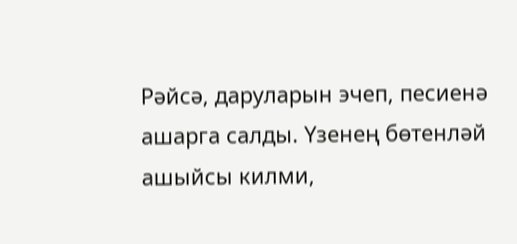Рәйсә, даруларын эчеп, песиенә ашарга салды. Үзенең бөтенләй ашыйсы килми,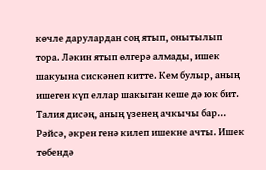көчле дарулардан соң ятып, онытылып тора. Ләкин ятып өлгерә алмады, ишек шакуына сискәнеп китте. Кем булыр, аның ишеген күп еллар шакыган кеше дә юк бит. Талия дисәң, аның үзенең ачкычы бар... Рәйсә, әкрен генә килеп ишекне ачты. Ишек төбендә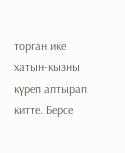торган ике хатын-кызны күреп аптырап китте. Берсе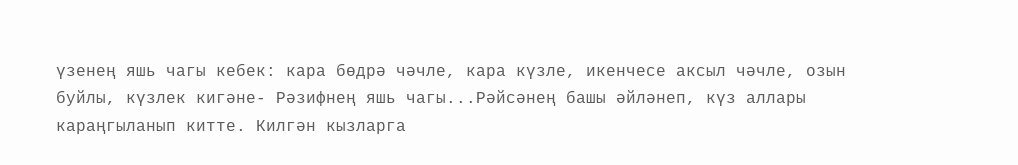үзенең яшь чагы кебек: кара бөдрә чәчле, кара күзле, икенчесе аксыл чәчле, озын буйлы, күзлек кигәне- Рәзифнең яшь чагы...Рәйсәнең башы әйләнеп, күз аллары караңгыланып китте. Килгән кызларга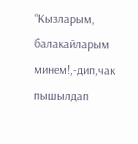“Кызларым, балакайларым минем!,-дип,чак пышылдап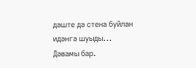дәште дә стена буйлан идәнгә шуыды...
Дәвамы бар.